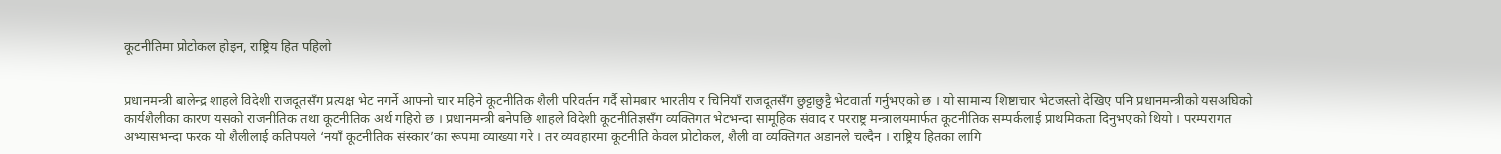कूटनीतिमा प्रोटोकल होइन, राष्ट्रिय हित पहिलो


प्रधानमन्त्री बालेन्द्र शाहले विदेशी राजदूतसँग प्रत्यक्ष भेट नगर्ने आफ्नो चार महिने कूटनीतिक शैली परिवर्तन गर्दै सोमबार भारतीय र चिनियाँ राजदूतसँग छुट्टाछुट्टै भेटवार्ता गर्नुभएको छ । यो सामान्य शिष्टाचार भेटजस्तो देखिए पनि प्रधानमन्त्रीको यसअघिको कार्यशैलीका कारण यसको राजनीतिक तथा कूटनीतिक अर्थ गहिरो छ । प्रधानमन्त्री बनेपछि शाहले विदेशी कूटनीतिज्ञसँग व्यक्तिगत भेटभन्दा सामूहिक संवाद र परराष्ट्र मन्त्रालयमार्फत कूटनीतिक सम्पर्कलाई प्राथमिकता दिनुभएको थियो । परम्परागत अभ्यासभन्दा फरक यो शैलीलाई कतिपयले ‘नयाँ कूटनीतिक संस्कार’का रूपमा व्याख्या गरे । तर व्यवहारमा कूटनीति केवल प्रोटोकल, शैली वा व्यक्तिगत अडानले चल्दैन । राष्ट्रिय हितका लागि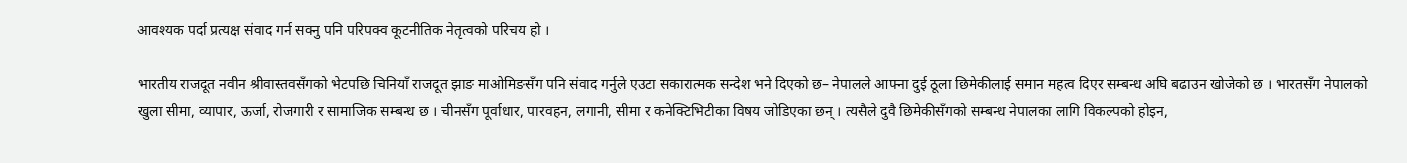आवश्यक पर्दा प्रत्यक्ष संवाद गर्न सक्नु पनि परिपक्व कूटनीतिक नेतृत्वको परिचय हो ।

भारतीय राजदूत नवीन श्रीवास्तवसँगको भेटपछि चिनियाँ राजदूत झाङ माओमिङसँग पनि संवाद गर्नुले एउटा सकारात्मक सन्देश भने दिएको छ– नेपालले आफ्ना दुई ठूला छिमेकीलाई समान महत्व दिएर सम्बन्ध अघि बढाउन खोजेको छ । भारतसँग नेपालको खुला सीमा, व्यापार, ऊर्जा, रोजगारी र सामाजिक सम्बन्ध छ । चीनसँग पूर्वाधार, पारवहन, लगानी, सीमा र कनेक्टिभिटीका विषय जोडिएका छन् । त्यसैले दुवै छिमेकीसँगको सम्बन्ध नेपालका लागि विकल्पको होइन,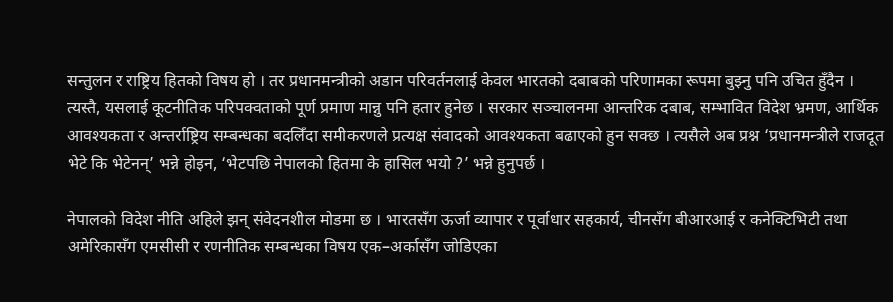सन्तुलन र राष्ट्रिय हितको विषय हो । तर प्रधानमन्त्रीको अडान परिवर्तनलाई केवल भारतको दबाबको परिणामका रूपमा बुझ्नु पनि उचित हुँदैन । त्यस्तै, यसलाई कूटनीतिक परिपक्वताको पूर्ण प्रमाण मान्नु पनि हतार हुनेछ । सरकार सञ्चालनमा आन्तरिक दबाब, सम्भावित विदेश भ्रमण, आर्थिक आवश्यकता र अन्तर्राष्ट्रिय सम्बन्धका बदलिँदा समीकरणले प्रत्यक्ष संवादको आवश्यकता बढाएको हुन सक्छ । त्यसैले अब प्रश्न ‘प्रधानमन्त्रीले राजदूत भेटे कि भेटेनन्’ भन्ने होइन, ‘भेटपछि नेपालको हितमा के हासिल भयो ?’ भन्ने हुनुपर्छ ।

नेपालको विदेश नीति अहिले झन् संवेदनशील मोडमा छ । भारतसँग ऊर्जा व्यापार र पूर्वाधार सहकार्य, चीनसँग बीआरआई र कनेक्टिभिटी तथा अमेरिकासँग एमसीसी र रणनीतिक सम्बन्धका विषय एक–अर्कासँग जोडिएका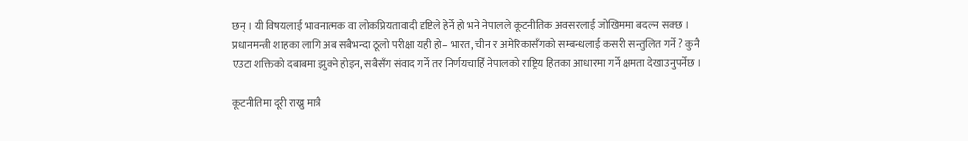छन् । यी विषयलाई भावनात्मक वा लोकप्रियतावादी दृष्टिले हेर्ने हो भने नेपालले कूटनीतिक अवसरलाई जोखिममा बदल्न सक्छ । प्रधानमन्त्री शाहका लागि अब सबैभन्दा ठूलो परीक्षा यही हो– भारत, चीन र अमेरिकासँगको सम्बन्धलाई कसरी सन्तुलित गर्ने ? कुनै एउटा शक्तिको दबाबमा झुक्ने होइन, सबैसँग संवाद गर्ने तर निर्णयचाहिँ नेपालको राष्ट्रिय हितका आधारमा गर्ने क्षमता देखाउनुपर्नेछ ।

कूटनीतिमा दूरी राख्नु मात्रै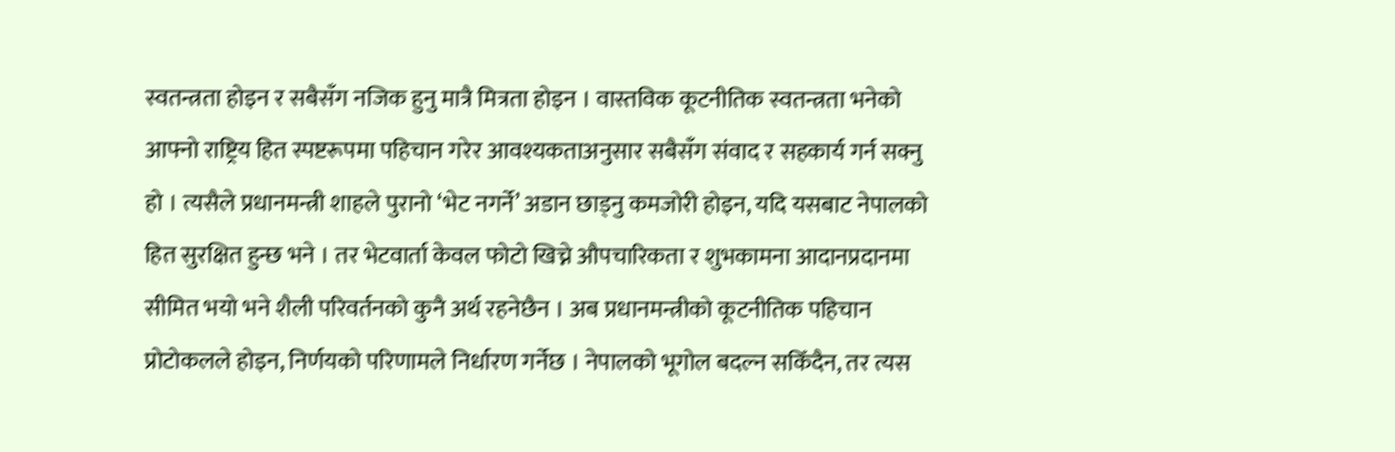स्वतन्त्रता होइन र सबैसँग नजिक हुनु मात्रै मित्रता होइन । वास्तविक कूटनीतिक स्वतन्त्रता भनेको आफ्नो राष्ट्रिय हित स्पष्टरूपमा पहिचान गरेर आवश्यकताअनुसार सबैसँग संवाद र सहकार्य गर्न सक्नु हो । त्यसैले प्रधानमन्त्री शाहले पुरानो ‘भेट नगर्ने’ अडान छाड्नु कमजोरी होइन, यदि यसबाट नेपालको हित सुरक्षित हुन्छ भने । तर भेटवार्ता केवल फोटो खिच्ने औपचारिकता र शुभकामना आदानप्रदानमा सीमित भयो भने शैली परिवर्तनको कुनै अर्थ रहनेछैन । अब प्रधानमन्त्रीको कूटनीतिक पहिचान प्रोटोकलले होइन, निर्णयको परिणामले निर्धारण गर्नेछ । नेपालको भूगोल बदल्न सकिँदैन, तर त्यस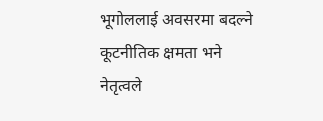भूगोललाई अवसरमा बदल्ने कूटनीतिक क्षमता भने नेतृत्वले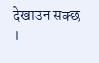देखाउन सक्छ ।